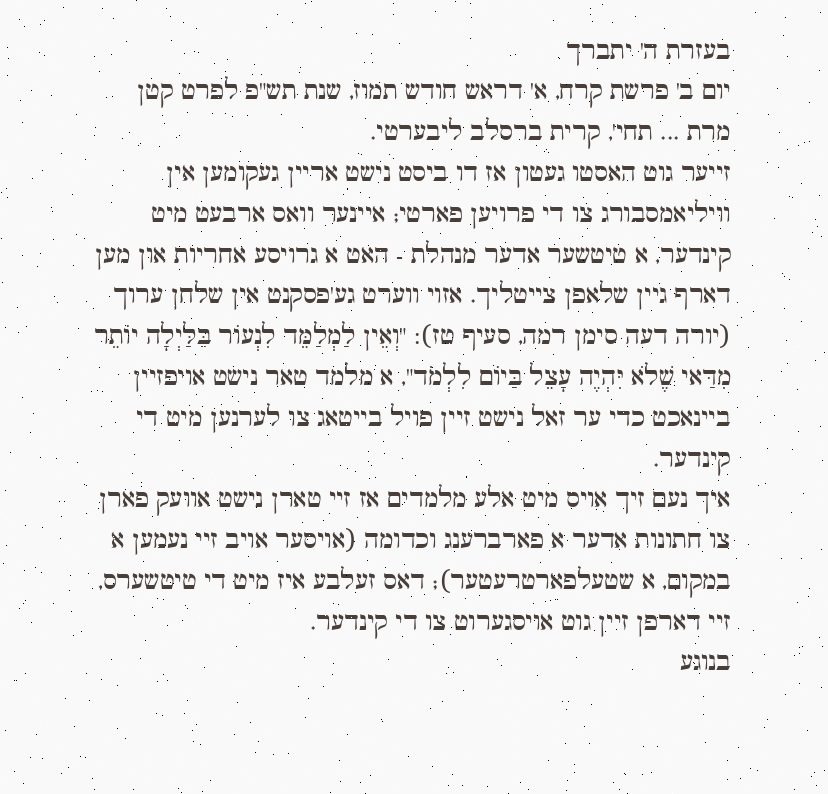בעזרת ה' יתברך
יום ב' פרשת קרח, א' דראש חודש תמוז, שנת תש"פ לפרט קטן
מרת ... תחי', קרית ברסלב ליבערטי.
זייער גוט האסטו געטון אז דו ביסט נישט אריין געקומען אין וויליאמסבורג צו די פרויען פארטי; איינער וואס ארבעט מיט קינדער, א טיטשער אדער מנהלת - האט א גרויסע אחריות און מען דארף גיין שלאפן צייטליך. אזוי ווערט גע'פסקנט אין שלחן ערוך (יורה דעה סימן רמה, סעיף טז): "וְאֵין לַמְלַמֵּד לִנְעוֹר בַּלַּיְלָה יוֹתֵר מִדַּאי שֶׁלֹא יִּהְיֶה עָצֵל בַּיוֹם לִלְמֹד", א מלמד טאר נישט אויפזיין ביינאכט כדי ער זאל נישט זיין פויל בייטאג צו לערנען מיט די קינדער.
איך נעם זיך אויס מיט אלע מלמדים אז זיי טארן נישט אוועק פארן צו חתונות אדער א פארברענג וכדומה (אויסער אויב זיי נעמען א במקום, א שטעלפארטרעטער); דאס זעלבע איז מיט די טיטשערס, זיי דארפן זיין גוט אויסגערוט צו די קינדער.
בנוגע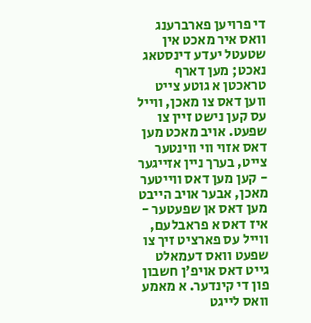די פרויען פארברענג וואס איר מאכט אין שטעטל יעדע דינסטאג נאכט; מען דארף טראכטן א גוטע צייט ווען דאס צו מאכן, ווייל עס קען נישט זיין צו שפעט. אויב מאכט מען דאס אזוי ווי ווינטער צייט, בערך ניין אזייגער - קען מען דאס ווייטער מאכן, אבער אויב הייבט מען דאס אן שפעטער - איז דאס א פראבלעם, ווייל עס פארציט זיך צו שפעט וואס דעמאלט גייט דאס אויפ'ן חשבון פון די קינדער. א מאמע וואס לייגט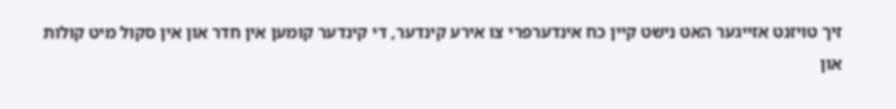זיך טויזנט אזייגער האט נישט קיין כח אינדערפרי צו אירע קינדער, די קינדער קומען אין חדר און אין סקול מיט קולות און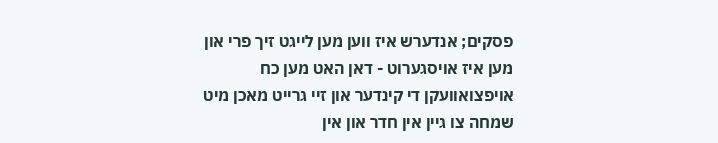פסקים; אנדערש איז ווען מען לייגט זיך פרי און מען איז אויסגערוט - דאן האט מען כח אויפצואוועקן די קינדער און זיי גרייט מאכן מיט שמחה צו גיין אין חדר און אין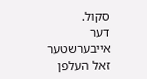סקול.
דער אייבערשטער זאל העלפן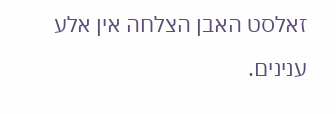זאלסט האבן הצלחה אין אלע ענינים.